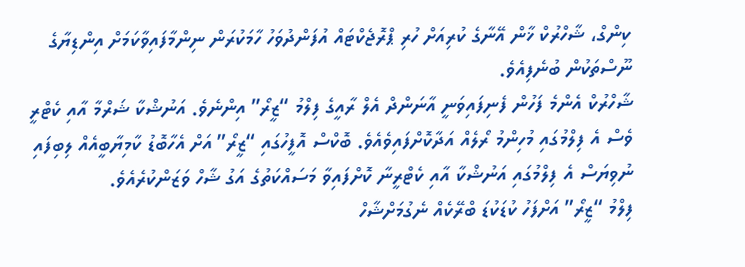ކިންގް، ޝާހްރުކް ޚާން އޭނާގެ ކުރިއަށް ހުރި ޕްރޮޖެކްޓައް އުފަންދުވަހު ހާމަކުރަން ނިންމާފައިވާކަމަށް އިންޑިޔާގެ ނޫސްތަކުން ބުނެފިއެވެ.
ޝާހްރުކް އެންމެ ފަހުން ފެނިފައިވަނީ އާނަންދް އެލް ރާއީގެ ފިލްމު “ޒީރޯ” އިންނެވެ. އަނުޝްކާ ޝަރްމާ އާއި ކެޓްރީ ވެސް އެ ފިލްމުގައި މުހިންމު ރޯލެއް އަދާކޮށްފައިވެއެވެ. ބޮކްސް އޮފީހުގައި “ޒީރޯ” އަށް އެހާބޮޑު ކާމިޔާބީއެއް ލިބިފައި ނުވިޔަސް އެ ފިލްމުގައި އަނުޝްކާ އާއި ކެޓްރީނާ ކޮށްފައިވާ މަސައްކަތުގެ އަގު ޝާހް ވަޒަންކުރެއެވެ.
ފިލްމު “ޒީރޯ” އަށްފަހު ކުޑަކުޑަ ބްރޭކެއް ނެގުމަށްޝާހް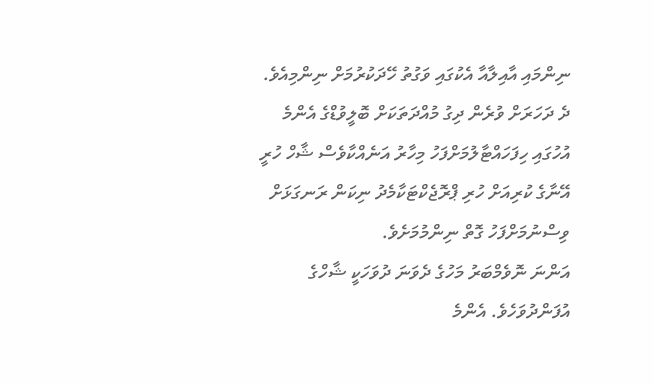ނިންމައި އާއިލާއާ އެކުގައި ވަގުތު ހޭދަކުރުމަށް ނިންމިއެވެ. ދެ ދަހަރަށް ވުރެން ދިގު މުއްދަތަކަށް ބޮލީވުޑްގެ އެންމެ އުހުގައި ހިފަހައްޓާލުމަށްފަހު މިހާރު އަނެއްކާވެސް ޝާހް ހުރީ އޭނާގެ ކުރިއަށް ހުރި ޕްރޮޖެކްޓަކާމެދު ނިކަން ރަނގަޅަށް ވިސްނުމަށްފަހު ގޮތް ނިންމުމަށެވެ.
އަންނަ ނޮވެމްބަރު މަހުގެ ދެވަނަ ދުވަހަކީ ޝާހްގެ އުފަންދުވަހެވެ. އެންމެ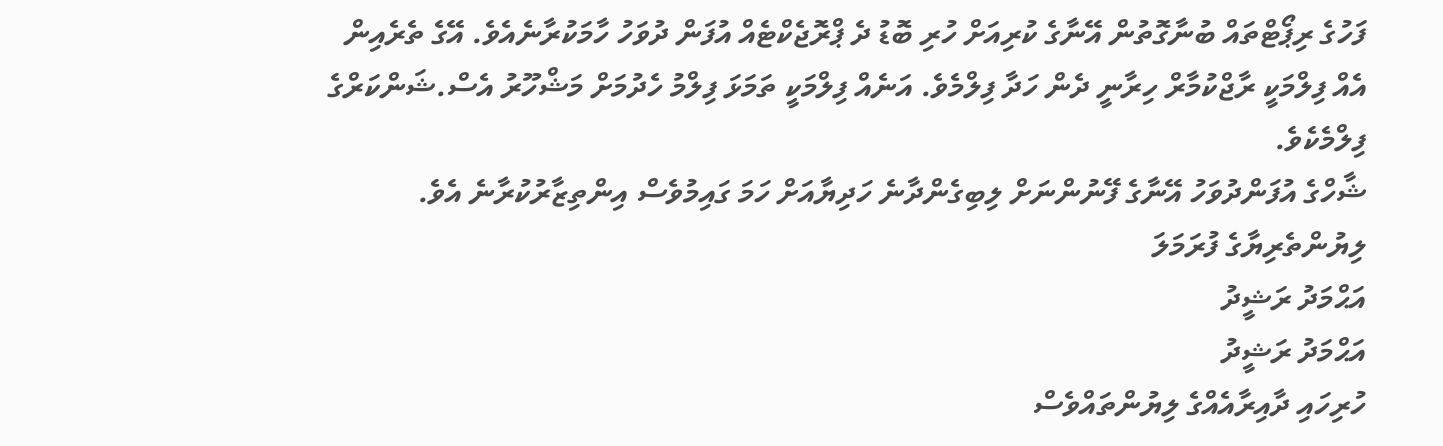ފަހުގެ ރިޕޯޓްތައް ބުނާގޮތުން އޭނާގެ ކުރިއަށް ހުރި ބޮޑު ދެ ޕްރޮޖެކްޓެއް އުފަން ދުވަހު ހާމަކުރާނެއެވެ. އޭގެ ތެރެއިން އެއް ފިލްމަކީ ރާޖްކުމާރް ހިރާނީ ދެން ހަދާ ފިލްމެވެ. އަނެއް ފިލްމަކީ ތަމަޅަ ފިލްމު ހެދުމަށް މަޝްހޫރު އެސް.ޝަންކަރްގެ ފިލްމެކެވެ.
ޝާހްގެ އުފަންދުވަހު އޭނާގެ ފޭނުންނަށް ލިބިގެންދާނެ ހަދިޔާއަށް ހަމަ ގައިމުވެސް އިންތިޒާރުކުރާނެ އެވެ.
ލިޔުންތެރިޔާގެ ފުރަމަލަ
އަޙްމަދު ރަޝީދު
އަޙްމަދު ރަޝީދު
ހުރިހައި ދާއިރާއެއްގެ ލިޔުންތައްވެސް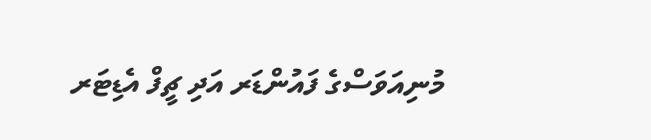މުނިއަވަސްގެ ފައުންޑަރ އަދި ޗީފް އެޑިޓަރ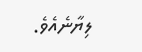ލިޔާނެއެވެ.